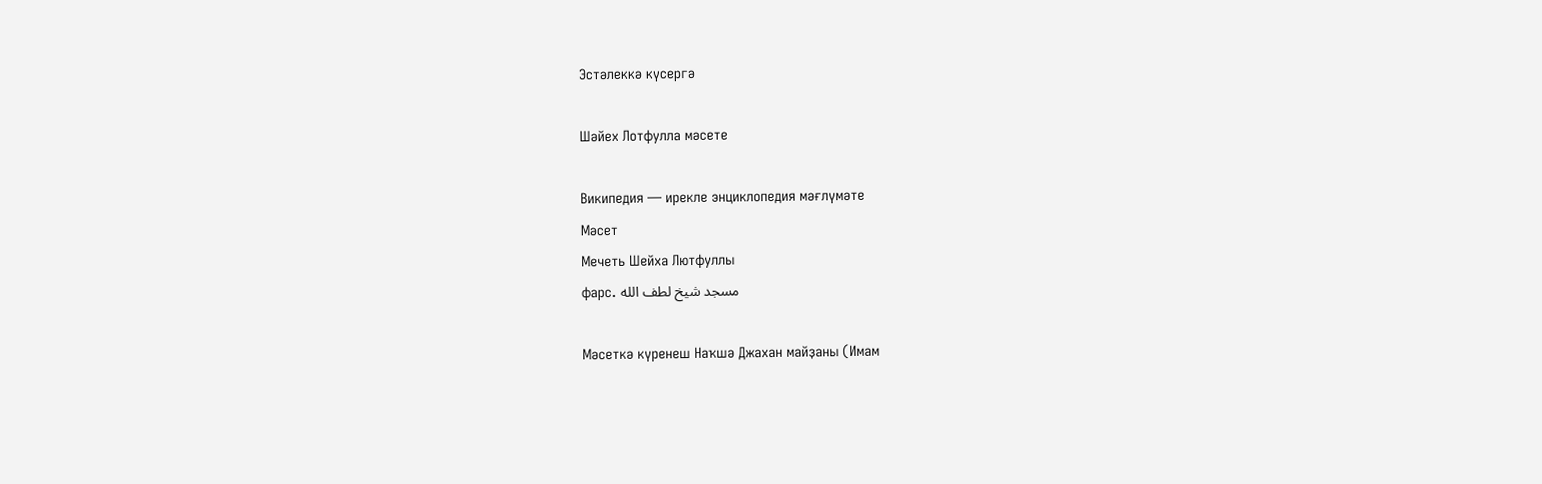Эстәлеккә күсергә

Шәйех Лотфулла мәсете

Википедия — ирекле энциклопедия мәғлүмәте
Мәсет
Мечеть Шейха Лютфуллы
фарс. مسجد شیخ لطف الله

Мәсеткә күренеш Наҡшә Джахан майҙаны (Имам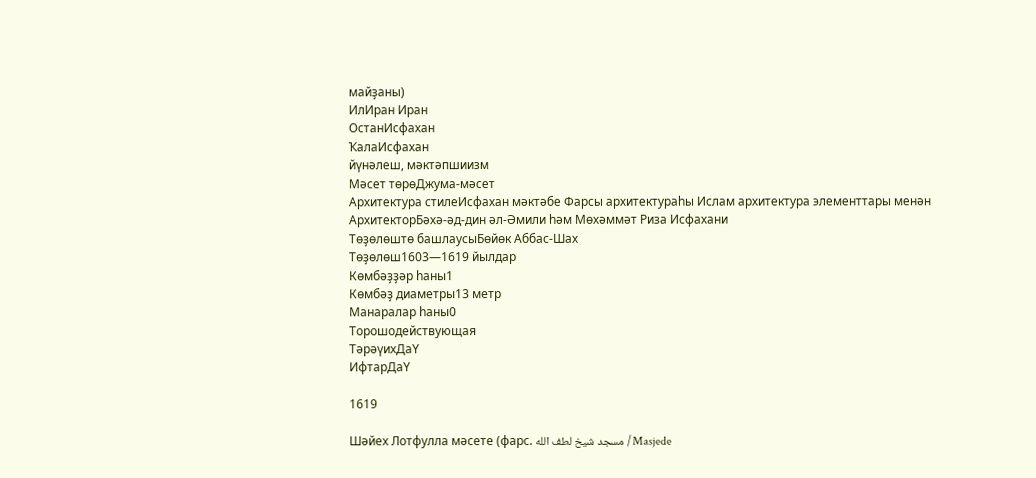майҙаны)
ИлИран Иран
ОстанИсфахан
ҠалаИсфахан
йүнәлеш, мәктәпшиизм
Мәсет төрөДжума-мәсет
Архитектура стилеИсфахан мәктәбе Фарсы архитектураһы Ислам архитектура элементтары менән
АрхитекторБәхә-әд-дин әл-Әмили һәм Мөхәммәт Риза Исфахани
Төҙөлөштө башлаусыБөйөк Аббас-Шах
Төҙөлөш1603—1619 йылдар
Көмбәҙҙәр һаны1
Көмбәҙ диаметры13 метр
Манаралар һаны0
Торошодействующая
ТәрәүихДаY
ИфтарДаY

1619

Шәйех Лотфулла мәсете (фарс. مسجد شیخ لطف الله / Masjede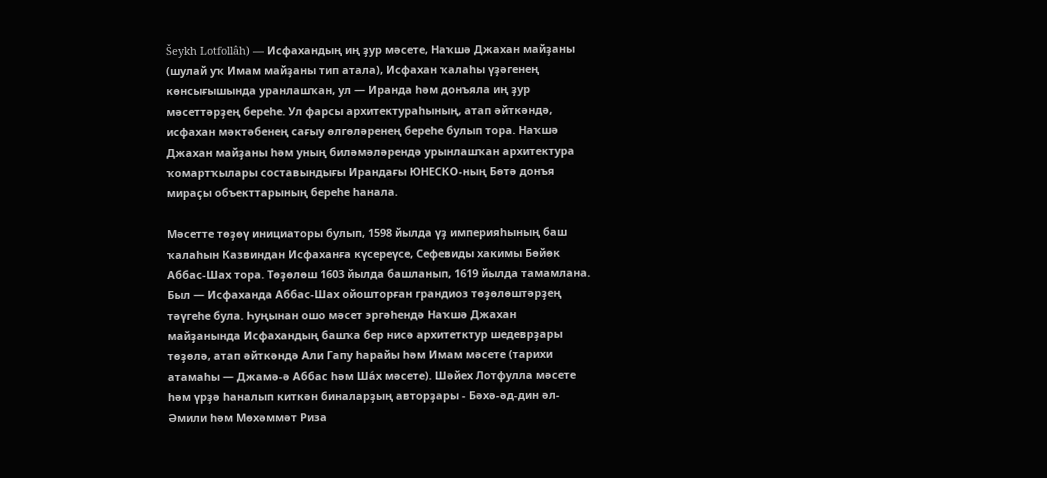Šeykh Lotfollâh) — Исфахандың иң ҙур мәсете, Наҡшә Джахан майҙаны (шулай уҡ Имам майҙаны тип атала), Исфахан ҡалаһы үҙәгенең көнсығышында уранлашҡан, ул — Иранда һәм донъяла иң ҙур мәсеттәрҙең береһе. Ул фарсы архитектураһының, атап әйткәндә, исфахан мәктәбенең сағыу өлгөләренең береһе булып тора. Наҡшә Джахан майҙаны һәм уның биләмәләрендә урынлашҡан архитектура ҡомартҡылары составындығы Ирандағы ЮНЕСКО-ның Бөтә донъя мираҫы объекттарының береһе һанала.

Мәсетте төҙөү инициаторы булып, 1598 йылда үҙ империяһының баш ҡалаһын Казвиндан Исфаханға күсереүсе, Сефевиды хакимы Бөйөк Аббас-Шах тора. Төҙөлөш 1603 йылда башланып, 1619 йылда тамамлана. Был — Исфаханда Аббас-Шах ойошторған грандиоз төҙөлөштәрҙең тәүгеһе була. Һуңынан ошо мәсет эргәһендә Наҡшә Джахан майҙанында Исфахандың башҡа бер нисә архитетктур шедеврҙары төҙөлә, атап әйткәндә Али Гапу һарайы һәм Имам мәсете (тарихи атамаһы — Джамә-ә Аббас һәм Ша́х мәсете). Шәйех Лотфулла мәсете һәм үрҙә һаналып киткән биналарҙың авторҙары - Бәхә-әд-дин әл-Әмили һәм Мөхәммәт Риза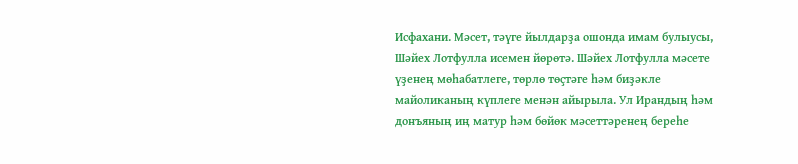Исфахани. Мәсет, тәүге йылдарҙа ошонда имам булыусы, Шәйех Лотфулла исемен йөрөтә. Шәйех Лотфулла мәсете үҙенең мөһабатлеге, төрлө төҫтәге һәм биҙәкле майоликаның күплеге менән айырыла. Ул Ирандың һәм донъяның иң матур һәм бөйөк мәсеттәренең береһе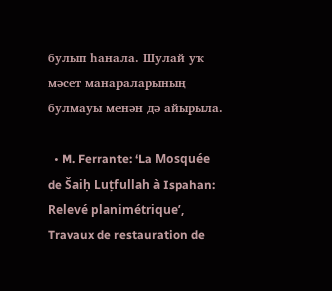булып һанала. Шулай уҡ мәсет манараларының булмауы менән дә айырыла.

  • M. Ferrante: ‘La Mosquée de Šaiḥ Luṭfullah à Ispahan: Relevé planimétrique’, Travaux de restauration de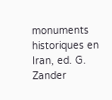monuments historiques en Iran, ed. G. Zander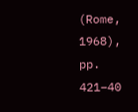(Rome, 1968), pp. 421–40